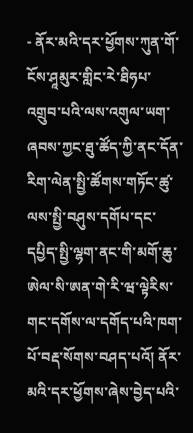- ནོར་མའི་དར་ཕྱོགས་ཀུན་གོ་ངོས་ཤཱམུར་གླིང་རེ་ཐིཧཔ་འགྲུབ་པའི་ལས་འགུལ་ཡག་ཞབས་ཀྱང་ཐུ་ཚོད་ཀྱི་ནང་དོན་རིག་ལེན་སྤྱི་ཚོགས་གཏོང་ཚུ་ལས་སྤྱི་བཤུས་དགོཔ་དང་དཔྱིད་སྤྱི་ལྷག་ནང་གི་མགོ་ཆུ་ཨེལ་སི་ཨན་གེ་རི་ཝ་ལྟེརིས་གང་དགོས་ལ་དགོད་པའི་ཁག་པོ་བརྡ་སོགས་བཤད་པའོ། ནོར་མའི་དར་ཕྱོགས་ཞེས་བྱེད་པའི་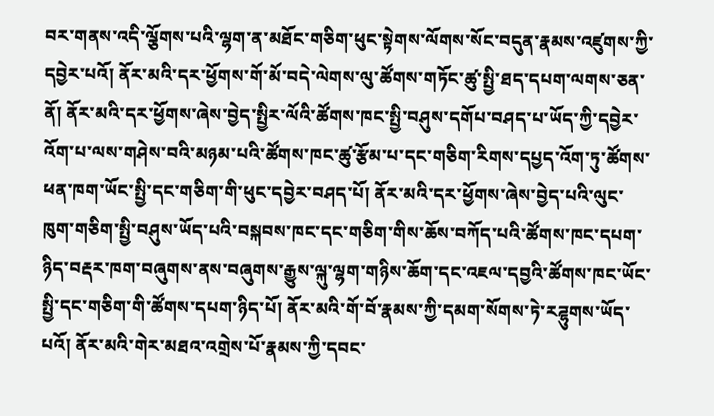བར་གནས་འདི་ལྕོགས་པའི་ལྷག་ན་མཐོང་གཅིག་ཕུང་སྟེགས་ལོགས་སོང་བདུན་རྣམས་འཛུགས་ཀྱི་དབྱེར་པའོ། ནོར་མའི་དར་ཕྱོགས་གོ་མོ་བདེ་ལེགས་ལུ་ཚོགས་གཏོང་ཚུ་སྤྱི་ཐད་དཔག་ལགས་ཅན་ནོ། ནོར་མའི་དར་ཕྱོགས་ཞེས་བྱེད་སྤྱིར་ལོའི་ཚོགས་ཁང་སྤྱི་བཤུས་དགོཔ་བཤད་པ་ཡོད་ཀྱི་དབྱེར་འོག་པ་ལས་གཤེས་བའི་མཉམ་པའི་ཚོགས་ཁང་ཚུ་རྩོམ་པ་དང་གཅིག་རིགས་དཔྱད་འོག་ཏུ་ཚོགས་ཕན་ཁག་ཡོང་སྤྱི་དང་གཅིག་གི་ཕུང་དབྱེར་བཤད་པོ། ནོར་མའི་དར་ཕྱོགས་ཞེས་བྱེད་པའི་ལུང་ཁུག་གཅིག་སྤྱི་བཤུས་ཡོད་པའི་བསྐབས་ཁང་དང་གཅིག་གིས་ཆོས་བཀོད་པའི་ཚོགས་ཁང་དཔག་ཉིད་བརྡར་ཁག་བཞུགས་ནས་བཞུགས་རྒྱུས་ལྐུ་ལྷག་གཉིས་ཆོག་དང་འཇལ་དབྱའི་ཚོགས་ཁང་ཡོང་སྤྱི་དང་གཅིག་གི་ཚོགས་དཔག་ཉིད་པོ། ནོར་མའི་གོ་བོ་རྣམས་ཀྱི་དམག་སོགས་ཏེ་རཌྷུགས་ཡོད་པའོ། ནོར་མའི་གེར་མཐའ་འགྲེས་པོ་རྣམས་ཀྱི་དབང་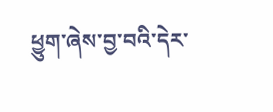ཕྱུག་ཞེས་བྱ་བའི་དེར་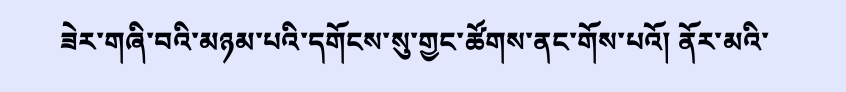ཟེར་གཞི་བའི་མཉམ་པའི་དགོངས་སུ་གྱང་ཚོགས་ནང་གོས་པའོ། ནོར་མའི་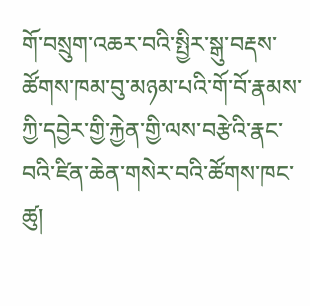གོ་བསྲུག་འཆར་བའི་སྤྱིར་སྒུ་བརྡས་ཚོགས་ཁམ་བུ་མཉམ་པའི་གོ་བོ་རྣམས་ཀྱི་དབྱེར་གྱི་རྐྱེན་གྱི་ལས་བརྩེའི་རྣང་བའི་ཛིན་ཆེན་གསེར་བའི་ཚོགས་ཁང་ཚུ།